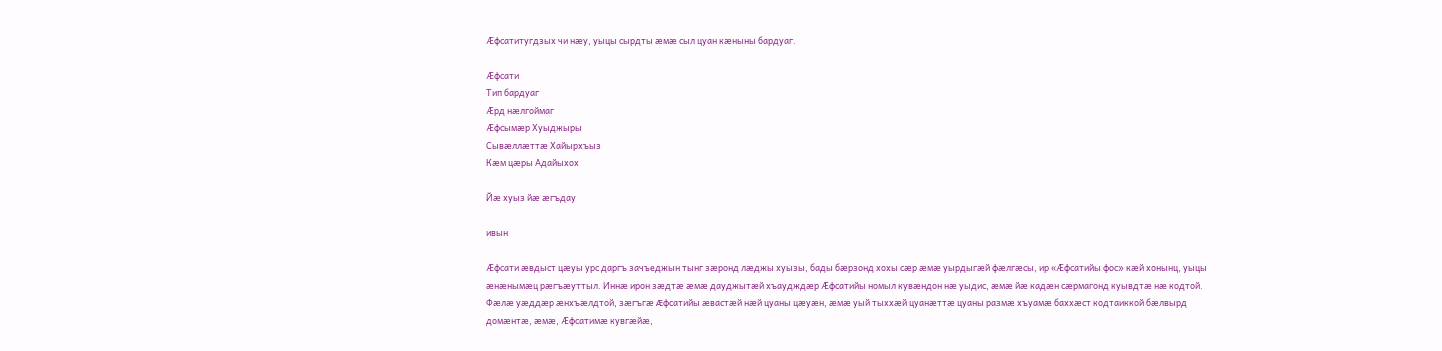Æфсатитугдзых чи нæу, уыцы сырдты æмæ сыл цуан кæныны бардуаг.

Æфсати
Тип бардуаг
Æрд нæлгоймаг
Æфсымæр Хуыджыры
Сывæллæттæ Хайырхъыз
Кæм цæры Адайыхох

Йæ хуыз йæ æгъдау

ивын

Æфсати æвдыст цæуы урс даргъ зачъеджын тынг зæронд лæджы хуызы, бады бæрзонд хохы сæр æмæ уырдыгæй фæлгæсы, ир «Æфсатийы фос» кæй хонынц, уыцы æнæнымæц рæгъæуттыл. Иннæ ирон зæдтæ æмæ дауджытæй хъаудждæр Æфсатийы номыл кувæндон нæ уыдис, æмæ йæ кадæн сæрмагонд куывдтæ нæ кодтой. Фæлæ уæддæр æнхъæлдтой, зæгъгæ Æфсатийы æвастæй нæй цуаны цæуæн, æмæ уый тыххæй цуанæттæ цуаны размæ хъуамæ баххæст кодтаиккой бæлвырд домæнтæ, æмæ, Æфсатимæ кувгæйæ,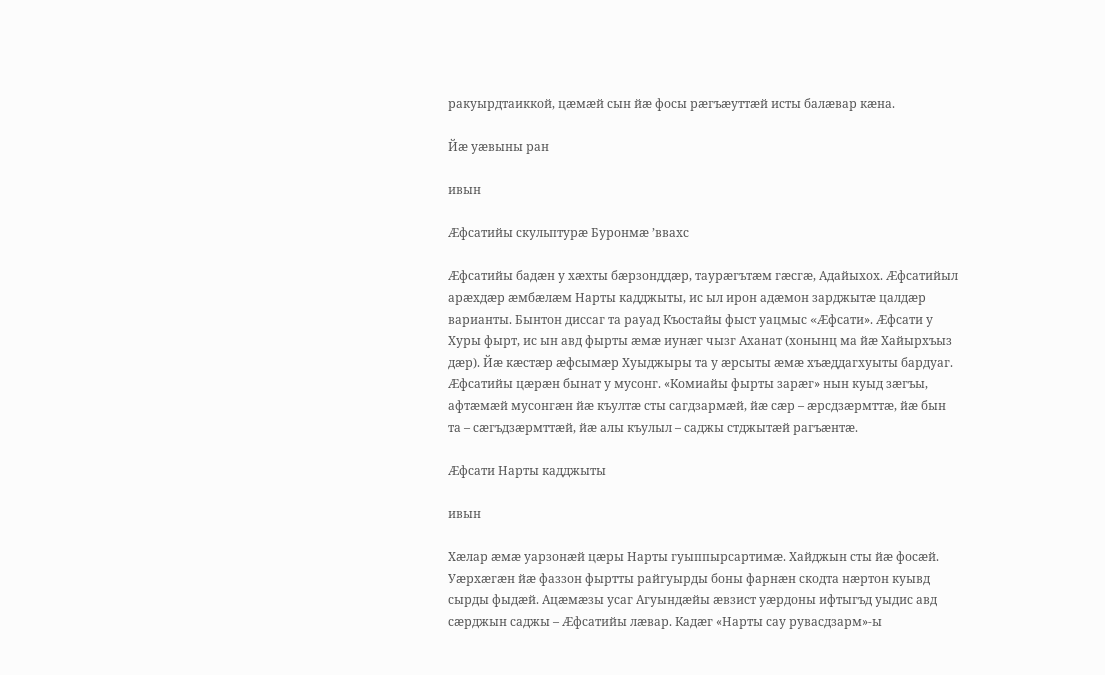ракуырдтаиккой, цæмæй сын йæ фосы рæгъæуттæй исты балæвар кæна.

Йæ уæвыны ран

ивын

Æфсатийы скульптурæ Буронмæ ’ввахс

Æфсатийы бадæн у хæхты бæрзонддæр, таурæгътæм гæсгæ, Адайыхох. Æфсатийыл арæхдæр æмбæлæм Нарты кадджыты, ис ыл ирон адæмон зарджытæ цалдæр варианты. Бынтон диссаг та рауад Къостайы фыст уацмыс «Æфсати». Æфсати у Хуры фырт, ис ын авд фырты æмæ иунæг чызг Аханат (хонынц ма йæ Хайырхъыз дæр). Йæ кæстæр æфсымæр Хуыджыры та у æрсыты æмæ хъæддагхуыты бардуаг. Æфсатийы цæрæн бынат у мусонг. «Комиайы фырты зарæг» нын куыд зæгъы, афтæмæй мусонгæн йæ къултæ сты сагдзармæй, йæ сæр – æрсдзæрмттæ, йæ бын та – сæгъдзæрмттæй, йæ алы къулыл – саджы стджытæй рагъæнтæ.

Æфсати Нарты кадджыты

ивын

Хæлар æмæ уарзонæй цæры Нарты гуыппырсартимæ. Хайджын сты йæ фосæй. Уæрхæгæн йæ фаззон фыртты райгуырды боны фарнæн скодта нæртон куывд сырды фыдæй. Ацæмæзы усаг Агуындæйы æвзист уæрдоны ифтыгъд уыдис авд сæрджын саджы – Æфсатийы лæвар. Кадæг «Нарты сау рувасдзарм»-ы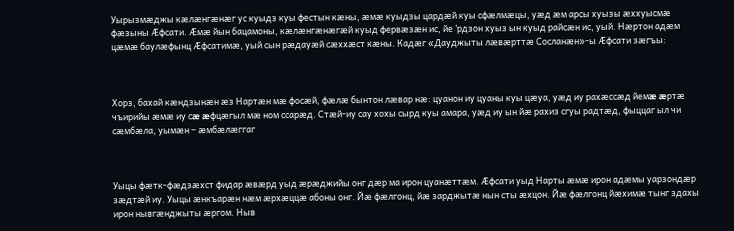Уырызмæджы кæлæнгæнæг ус куыдз куы фестын кæны, æмæ куыдзы цардæй куы сфæлмæцы, уæд æм арсы хуызы æххуысмæ фæзыны Æфсати. Æмæ йын бацамоны, кæлæнгæнæгæй куыд фервæзæн ис, йе ’рдзон хуыз ын куыд райсæн ис, уый. Нæртон адæм цæмæ баулæфынц Æфсатимæ, уый сын рæдауæй сæххæст кæны. Кадæг «Дауджыты лæвæрттæ Сосланæн»-ы Æфсати зæгъы:



Хорз, бахай кæндзынæн æз Нартæн мæ фосæй, фæлæ бынтон лæвар нæ: цуанон иу цуаны куы цæуа, уæд иу рахæссæд йемæ æртæ чъирийы æмæ иу сæ æфцæгыл мæ ном ссарæд. Стæй-иу сау хохы сырд куы амара, уæд иу ын йæ рахиз сгуы радтæд, фыццаг ыл чи сæмбæла, уымæн – æмбæлæггаг



Уыцы фæтк-фæдзæхст фидар æвæрд уыд æрæджийы онг дæр ма ирон цуанæттæм. Æфсати уыд Нарты æмæ ирон адæмы уарзондæр зæдтæй иу. Уыцы æнкъарæн нæм æрхæццæ абоны онг. Йæ фæлгонц, йæ зарджытæ нын сты æхцон. Йæ фæлгонц йæхимæ тынг здахы ирон нывгæнджыты æргом. Ныв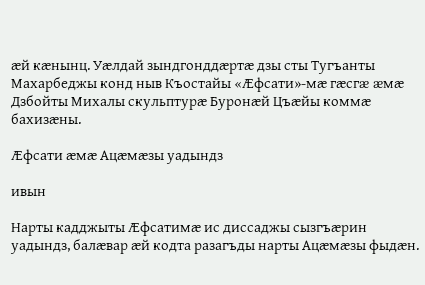æй кæнынц. Уæлдай зындгонддæртæ дзы сты Тугъанты Махарбеджы конд ныв Къостайы «Æфсати»-мæ гæсгæ æмæ Дзбойты Михалы скульптурæ Буронæй Цъæйы коммæ бахизæны.

Æфсати æмæ Ацæмæзы уадындз

ивын

Нарты кадджыты Æфсатимæ ис диссаджы сызгъæрин уадындз, балæвар æй кодта разагъды нарты Ацæмæзы фыдæн.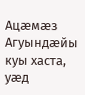Ацæмæз Агуындæйы куы хаста, уæд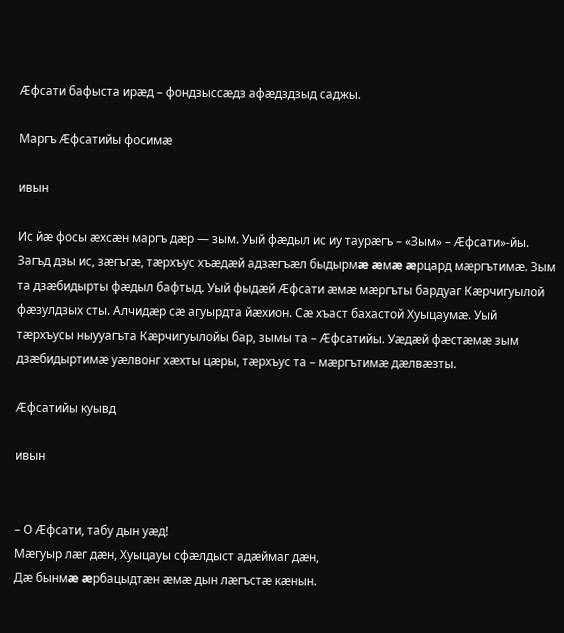Æфсати бафыста ирæд – фондзыссæдз афæдздзыд саджы.

Маргъ Æфсатийы фосимæ

ивын

Ис йæ фосы æхсæн маргъ дæр — зым. Уый фæдыл ис иу таурæгъ – «Зым» – Æфсати»-йы. Загъд дзы ис, зæгъгæ, тæрхъус хъæдæй адзæгъæл быдырмæ æмæ æрцард мæргътимæ. Зым та дзæбидырты фæдыл бафтыд. Уый фыдæй Æфсати æмæ мæргъты бардуаг Кæрчигуылой фæзулдзых сты. Алчидæр сæ агуырдта йæхион. Сæ хъаст бахастой Хуыцаумæ. Уый тæрхъусы ныууагъта Кæрчигуылойы бар, зымы та – Æфсатийы. Уæдæй фæстæмæ зым дзæбидыртимæ уæлвонг хæхты цæры, тæрхъус та – мæргътимæ дæлвæзты.

Æфсатийы куывд

ивын


– О Æфсати, табу дын уæд!
Мæгуыр лæг дæн, Хуыцауы сфæлдыст адæймаг дæн,
Дæ бынмæ æрбацыдтæн æмæ дын лæгъстæ кæнын.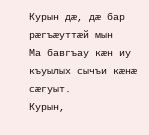Курын дæ, дæ бар рæгъæуттæй мын
Ма бавгъау кæн иу къуылых сычъи кæнæ сæгуыт.
Курын,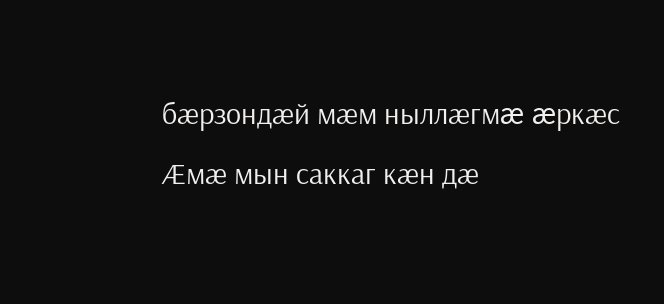бæрзондæй мæм ныллæгмæ æркæс
Æмæ мын саккаг кæн дæ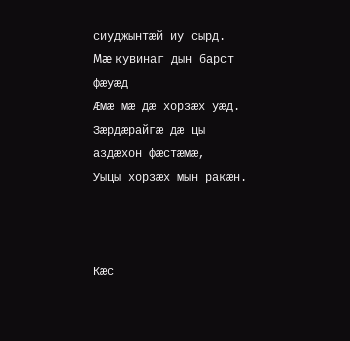сиуджынтæй иу сырд.
Mæ кувинаг дын барст фæуæд
Æмæ мæ дæ хорзæх уæд.
Зæрдæрайгæ дæ цы аздæхон фæстæмæ,
Уыцы хорзæх мын ракæн.



Кæс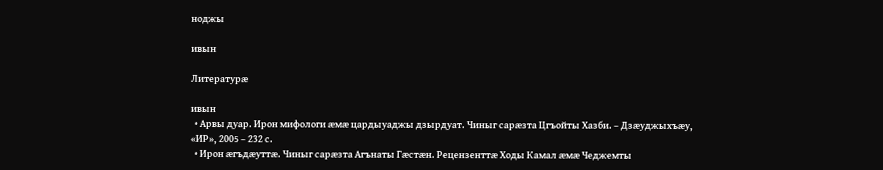ноджы

ивын

Литературæ

ивын
  • Арвы дуар. Ирон мифологи æмæ цардыуаджы дзырдуат. Чиныг сарæзта Цгъойты Хазби. – Дзæуджыхъæу, «ИР», 2005 – 232 с.
  • Ирон æгъдæуттæ. Чиныг сарæзта Агънаты Гæстæн. Рецензенттæ Ходы Камал æмæ Чеджемты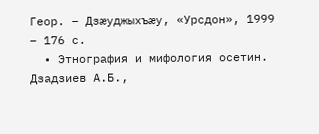Геор. – Дзæуджыхъæу, «Урсдон», 1999 – 176 с.
  • Этнография и мифология осетин. Дзадзиев А.Б.,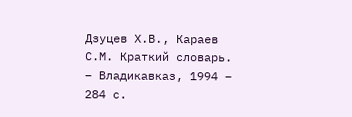Дзуцев Х.В., Караев С.М. Краткий словарь. – Владикавказ, 1994 – 284 с.